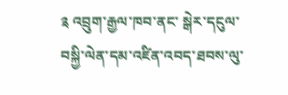༉ འབྲུག་རྒྱལ་ཁབ་ནང་ སྒེར་དངུལ་བསྐྱི་ལེན་དམ་འཛིན་འབད་ཐབས་ལུ་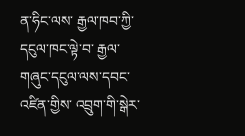ན་ཧིང་ལས་ རྒྱལ་ཁབ་ཀྱི་ དངུལ་ཁང་ལྟེ་བ་ རྒྱལ་གཞུང་དངུལ་ལས་དབང་འཛིན་གྱིས་ འབྲུག་གི་སྒེར་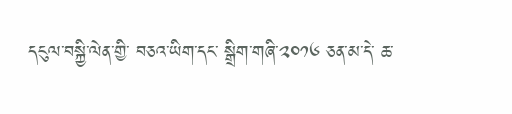དངུལ་བསྐྱི་ལེན་གྱི་ བཅའ་ཡིག་དང་ སྒྲིག་གཞི་༢༠༡༦ ཅན་མ་དེ་ ཆ་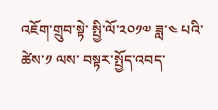འཇོག་གྲུབ་སྟེ་ སྤྱི་ལོ་༢༠༡༧ ཟླ་༤ པའི་ཚེས་༡ ལས་ བསྟར་སྤྱོད་འབད་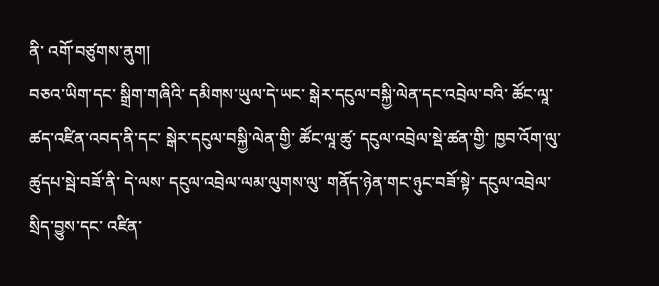ནི་ འགོ་བཙུགས་ནུག།
བཅའ་ཡིག་དང་ སྒྲིག་གཞིའི་ དམིགས་ཡུལ་དེ་ཡང་ སྒེར་དངུལ་བསྐྱི་ལེན་དང་འབྲེལ་བའི་ ཚོང་ལཱ་ཚད་འཛིན་འབད་ནི་དང་ སྒེར་དངུལ་བསྐྱི་ལེན་གྱི་ ཚོང་ལཱ་ཚུ་ དངུལ་འབྲེལ་སྡེ་ཚན་གྱི་ ཁྱབ་འོག་ལུ་ཚུདཔ་སྦེ་བཟོ་ནི་ དེ་ལས་ དངུལ་འབྲེལ་ལམ་ལུགས་ལུ་ གནོད་ཉེན་གང་ཉུང་བཟོ་སྟེ་ དངུལ་འབྲེལ་སྲིད་བྱུས་དང་ འཛིན་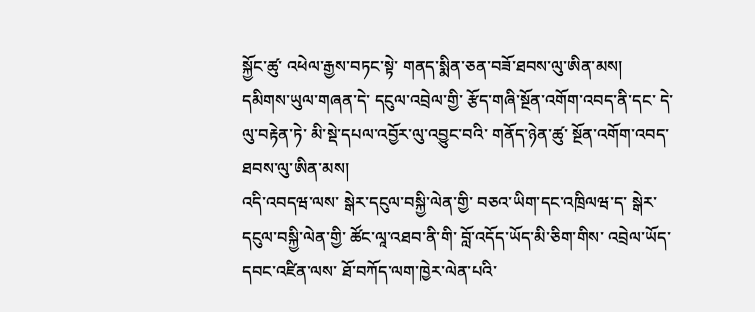སྐྱོང་ཚུ་ འཕེལ་རྒྱས་བཏང་སྟེ་ གནད་སྨིན་ཅན་བཟོ་ཐབས་ལུ་ཨིན་མས།
དམིགས་ཡུལ་གཞན་དེ་ དངུལ་འབྲེལ་གྱི་ རྩོད་གཞི་སྔོན་འགོག་འབད་ནི་དང་ དེ་ལུ་བརྟེན་ཏེ་ མི་སྡེ་དཔལ་འབྱོར་ལུ་འབྱུང་བའི་ གནོད་ཉེན་ཚུ་ སྔོན་འགོག་འབད་ཐབས་ལུ་ཨིན་མས།
འདི་འབདཝ་ལས་ སྒེར་དངུལ་བསྐྱི་ལེན་གྱི་ བཅའ་ཡིག་དང་འཁྲིལཝ་ད་ སྒེར་དངུལ་བསྐྱི་ལེན་གྱི་ ཚོང་ལཱ་འཐབ་ནི་གི་ བློ་འདོད་ཡོད་མི་ཅིག་གིས་ འབྲེལ་ཡོད་དབང་འཛིན་ལས་ ཐོ་བཀོད་ལག་ཁྱེར་ལེན་པའི་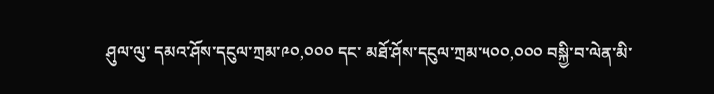ཤུལ་ལུ་ དམའ་ཤོས་དངུལ་ཀྲམ་༩༠,༠༠༠ དང་ མཐོ་ཤོས་དངུལ་ཀྲམ་༥༠༠,༠༠༠ བསྐྱི་བ་ལེན་མི་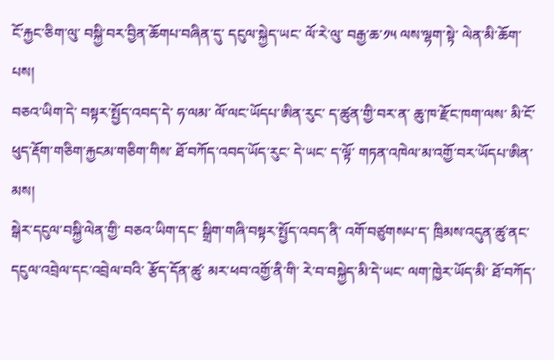ངོ་རྐྱང་ཅིག་ལུ་ བསྐྱི་བར་བྱིན་ཆོགཔ་བཞིན་དུ་ དངུལ་སྐྱེད་ཡང་ ལོ་རེ་ལུ་ བརྒྱ་ཆ་༡༥ ལས་ལྷག་སྟེ་ ལེན་མི་ཆོག་པས།
བཅའ་ཡིག་དེ་ བསྟར་སྤྱོད་འབད་དེ་ ཧ་ལམ་ ལོ་ལང་ཡོདཔ་ཨིན་རུང་ ད་ཚུན་གྱི་བར་ན་ ཆུ་ཁ་རྫོང་ཁག་ལས་ མི་ངོ་ཕུད་རྡོག་གཅིག་རྐྱངམ་གཅིག་གིས་ ཐོ་བཀོད་འབད་ཡོད་རུང་ དེ་ཡང་ ད་ལྟོ་ གཏན་འཁེལ་མ་འགྱོ་བར་ཡོདཔ་ཨིན་མས།
སྒེར་དངུལ་བསྐྱི་ལེན་གྱི་ བཅའ་ཡིག་དང་ སྒྲིག་གཞི་བསྟར་སྤྱོད་འབད་ནི་ འགོ་བཙུགསཔ་ད་ ཁྲིམས་འདུན་ཚུ་ནང་ དངུལ་འབྲེལ་དང་འབྲེལ་བའི་ རྩོད་དོན་ཚུ་ མར་ཕབ་འགྱོ་ནི་གི་ རེ་བ་བསྐྱེད་མི་དེ་ཡང་ ལག་ཁྱེར་ཡོད་མི་ ཐོ་བཀོད་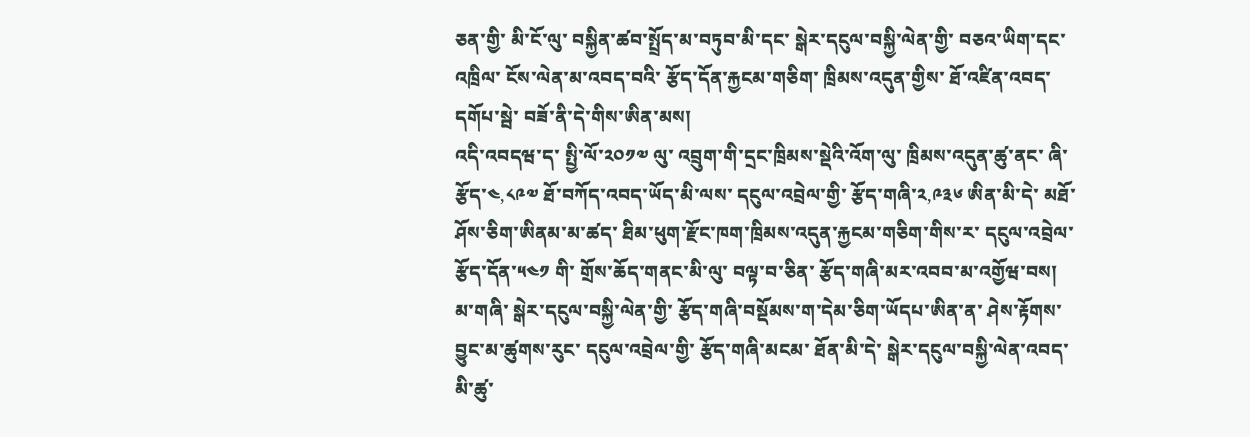ཅན་གྱི་ མི་ངོ་ལུ་ བསྐྱིན་ཚབ་སྤྲོད་མ་བཏུབ་མི་དང་ སྒེར་དངུལ་བསྐྱི་ལེན་གྱི་ བཅའ་ཡིག་དང་འཁྲིལ་ ངོས་ལེན་མ་འབད་བའི་ རྩོད་དོན་རྐྱངམ་གཅིག་ ཁྲིམས་འདུན་གྱིས་ ཐོ་འཛིན་འབད་དགོཔ་སྦེ་ བཟོ་ནི་དེ་གིས་ཨིན་མས།
འདི་འབདཝ་ད་ སྤྱི་ལོ་༢༠༡༧ ལུ་ འབྲུག་གི་དྲང་ཁྲིམས་སྡེའི་འོག་ལུ་ ཁྲིམས་འདུན་ཚུ་ནང་ ཞི་རྩོད་༤,༨༩༧ ཐོ་བཀོད་འབད་ཡོད་མི་ལས་ དངུལ་འབྲེལ་གྱི་ རྩོད་གཞི་༢,༩༣༦ ཨིན་མི་དེ་ མཐོ་ཤོས་ཅིག་ཨིནམ་མ་ཚད་ ཐིམ་ཕུག་རྫོང་ཁག་ཁྲིམས་འདུན་རྐྱངམ་གཅིག་གིས་ར་ དངུལ་འབྲེལ་རྩོད་དོན་༥༤༡ གི་ གྲོས་ཆོད་གནང་མི་ལུ་ བལྟ་བ་ཅིན་ རྩོད་གཞི་མར་འབབ་མ་འགྱོཝ་བས།
མ་གཞི་ སྒེར་དངུལ་བསྐྱི་ལེན་གྱི་ རྩོད་གཞི་བསྡོམས་ག་དེམ་ཅིག་ཡོདཔ་ཨིན་ན་ ཤེས་རྟོགས་བྱུང་མ་ཚུགས་རུང་ དངུལ་འབྲེལ་གྱི་ རྩོད་གཞི་མངམ་ ཐོན་མི་དེ་ སྒེར་དངུལ་བསྐྱི་ལེན་འབད་མི་ཚུ་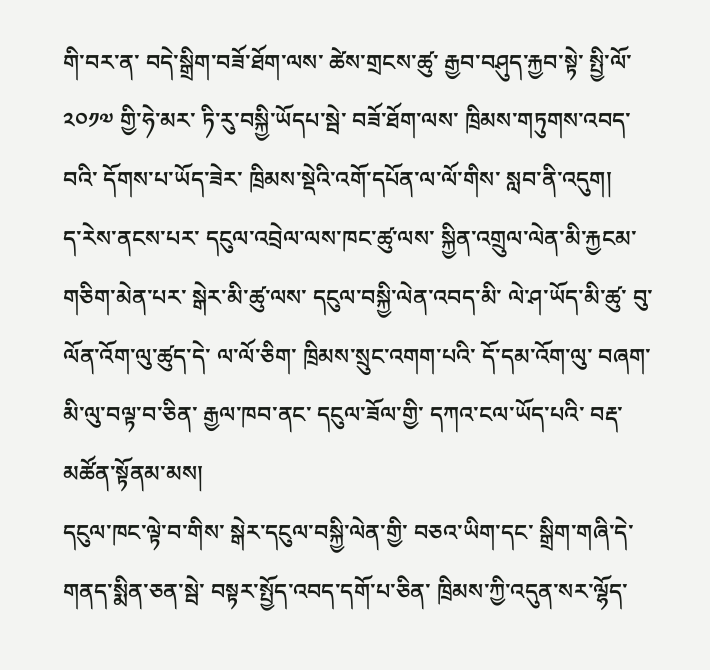གི་བར་ན་ བདེ་སྒྲིག་བཟོ་ཐོག་ལས་ ཚེས་གྲངས་ཚུ་ རྒྱབ་བཤུད་རྐྱབ་སྟེ་ སྤྱི་ལོ་༢༠༡༧ གྱི་ཧེ་མར་ ཏི་རུ་བསྐྱི་ཡོདཔ་སྦེ་ བཟོ་ཐོག་ལས་ ཁྲིམས་གཏུགས་འབད་བའི་ དོགས་པ་ཡོད་ཟེར་ ཁྲིམས་སྡེའི་འགོ་དཔོན་ལ་ལོ་གིས་ སླབ་ནི་འདུག།
ད་རེས་ནངས་པར་ དངུལ་འབྲེལ་ལས་ཁང་ཚུ་ལས་ སྐྱིན་འགྲུལ་ལེན་མི་རྐྱངམ་གཅིག་མེན་པར་ སྒེར་མི་ཚུ་ལས་ དངུལ་བསྐྱི་ལེན་འབད་མི་ ལེ་ཤ་ཡོད་མི་ཚུ་ བུ་ལོན་འོག་ལུ་ཚུད་དེ་ ལ་ལོ་ཅིག་ ཁྲིམས་སྲུང་འགག་པའི་ དོ་དམ་འོག་ལུ་ བཞག་མི་ལུ་བལྟ་བ་ཅིན་ རྒྱལ་ཁབ་ནང་ དངུལ་ཟོལ་གྱི་ དཀའ་ངལ་ཡོད་པའི་ བརྡ་མཚོན་སྟོནམ་མས།
དངུལ་ཁང་ལྟེ་བ་གིས་ སྒེར་དངུལ་བསྐྱི་ལེན་གྱི་ བཅའ་ཡིག་དང་ སྒྲིག་གཞི་དེ་ གནད་སྨིན་ཅན་སྦེ་ བསྟར་སྤྱོད་འབད་དགོ་པ་ཅིན་ ཁྲིམས་ཀྱི་འདུན་སར་ལྷོད་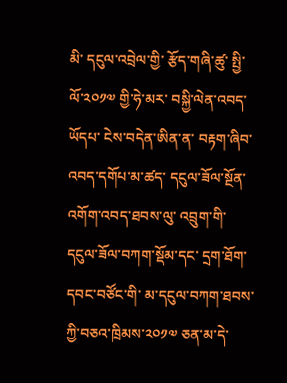མི་ དངུལ་འབྲེལ་གྱི་ རྩོད་གཞི་ཚུ་ སྤྱི་ལོ་༢༠༡༧ གྱི་ཧེ་མར་ བསྐྱི་ལེན་འབད་ཡོདཔ་ ངེས་བདེན་ཨིན་ན་ བརྟག་ཞིབ་འབད་དགོཔ་མ་ཚད་ དངུལ་ཟོལ་སྔོན་འགོག་འབད་ཐབས་ལུ་ འབྲུག་གི་དངུལ་ཟོལ་བཀག་སྡོམ་དང་ དྲག་ཐོག་དབང་བཙོང་གི་ མ་དངུལ་བཀག་ཐབས་ཀྱི་བཅའ་ཁྲིམས་༢༠༡༧ ཅན་མ་དེ་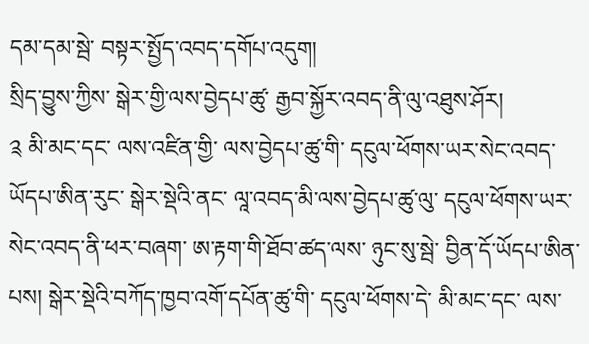དམ་དམ་སྦེ་ བསྟར་སྤྱོད་འབད་དགོཔ་འདུག།
སྲིད་བྱུས་ཀྱིས་ སྒེར་གྱི་ལས་བྱེདཔ་ཚུ་ རྒྱབ་སྐྱོར་འབད་ནི་ལུ་འཐུས་ཤོར།
༉ མི་མང་དང་ ལས་འཛིན་གྱི་ ལས་བྱེདཔ་ཚུ་གི་ དངུལ་ཕོགས་ཡར་སེང་འབད་ཡོདཔ་ཨིན་རུང་ སྒེར་སྡེའི་ནང་ ལཱ་འབད་མི་ལས་བྱེདཔ་ཚུ་ལུ་ དངུལ་ཕོགས་ཡར་སེང་འབད་ནི་ཕར་བཞག་ ཨ་རྟག་གི་ཐོབ་ཚད་ལས་ ཉུང་སུ་སྦེ་ བྱིན་དོ་ཡོདཔ་ཨིན་པས། སྒེར་སྡེའི་བཀོད་ཁྱབ་འགོ་དཔོན་ཚུ་གི་ དངུལ་ཕོགས་དེ་ མི་མང་དང་ ལས་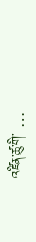འཛིན་ཚུ་གི་ …